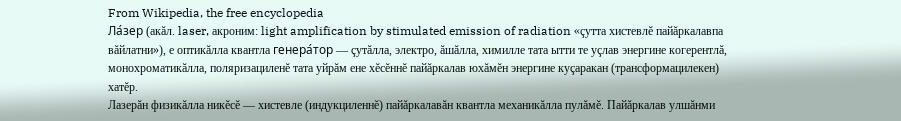From Wikipedia, the free encyclopedia
Ла́зер (акăл. laser, акроним: light amplification by stimulated emission of radiation «çутта хистевлĕ пайăркалавпа вăйлатни»), е оптикăлла квантла генера́тор — çутăлла, электро, ăшăлла, химилле тата ытти те уçлав энергине когерентлă, монохроматикăлла, поляризациленĕ тата уйрăм ене хĕсĕннĕ пайăркалав юхăмĕн энергине куçаракан (трансформацилекен) хатĕр.
Лазерăн физикăлла никĕсĕ — хистевле (индукциленнĕ) пайăркалавăн квантла механикăлла пулăмĕ. Пайăркалав улшăнми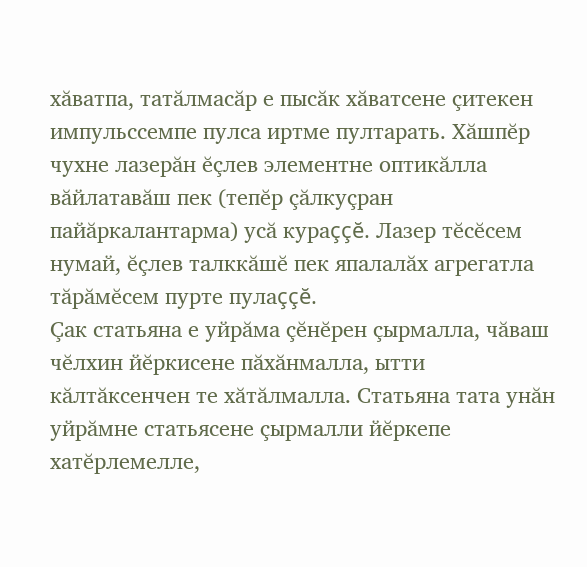хăватпа, татăлмасăр е пысăк хăватсене çитекен импульссемпе пулса иртме пултарать. Хăшпĕр чухне лазерăн ĕçлев элементне оптикăлла вăйлатавăш пек (тепĕр çăлкуçран пайăркалантарма) усă кураççĕ. Лазер тĕсĕсем нумай, ĕçлев талккăшĕ пек япалалăх агрегатла тăрăмĕсем пурте пулаççĕ.
Çак статьяна е уйрăма çĕнĕрен çырмалла, чăваш чĕлхин йĕркисене пăхăнмалла, ытти кăлтăксенчен те хăтăлмалла. Статьяна тата унăн уйрăмне статьясене çырмалли йĕркепе хатĕрлемелле,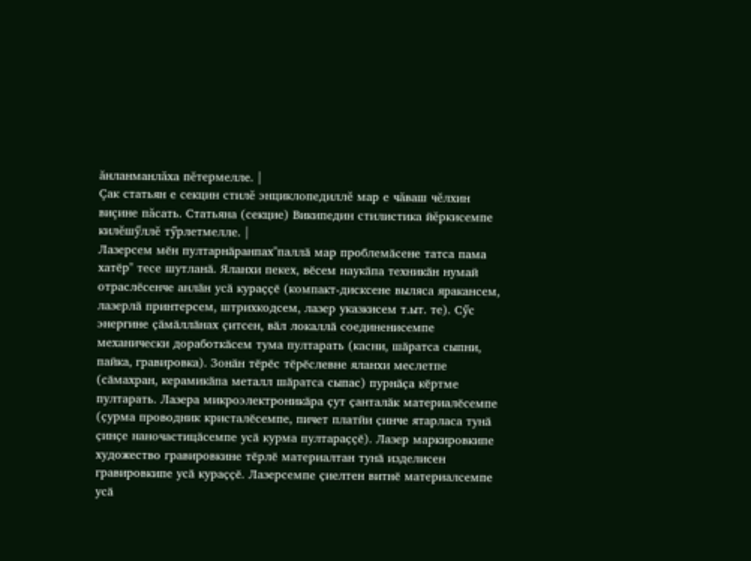ăнланманлăха пĕтермелле. |
Çак статьян е секцин стилĕ энциклопедиллĕ мар е чăваш чĕлхин виçине пăсать. Статьяна (секцие) Википедин стилистика йĕркисемпе килĕшӳллĕ тӳрлетмелле. |
Лазерсем мӗн пултарнӑранпах"паллӑ мар проблемӑсене татса пама хатӗр" тесе шутланӑ. Яланхи пекех, вӗсем наукӑпа техникӑн нумай отраслӗсенче анлӑн усӑ кураҫҫӗ (компакт-дисксене выляса яракансем, лазерлӑ принтерсем, штрихкодсем, лазер указкисем т.ыт. те). Сӳс энергине ҫӑмӑллӑнах ҫитсен, вӑл локаллӑ соединенисемпе механически доработкӑсем тума пултарать (касни, шӑратса сыпни, пайка, гравировка). Зонӑн тӗрӗс тӗрӗслевне яланхи меслетпе (сӑмахран, керамикӑпа металл шӑратса сыпас) пурнӑҫа кӗртме пултарать. Лазера микроэлектроникӑра ҫут ҫанталӑк материалӗсемпе (ҫурма проводник кристалӗсемпе, пичет платйи ҫинче ятарласа тунӑ ҫинҫе наночастицӑсемпе усӑ курма пултараҫҫӗ). Лазер маркировкипе художество гравировкине тӗрлӗ материалтан тунӑ изделисен гравировкипе усӑ кураҫҫӗ. Лазерсемпе ҫиелтен витнӗ материалсемпе усӑ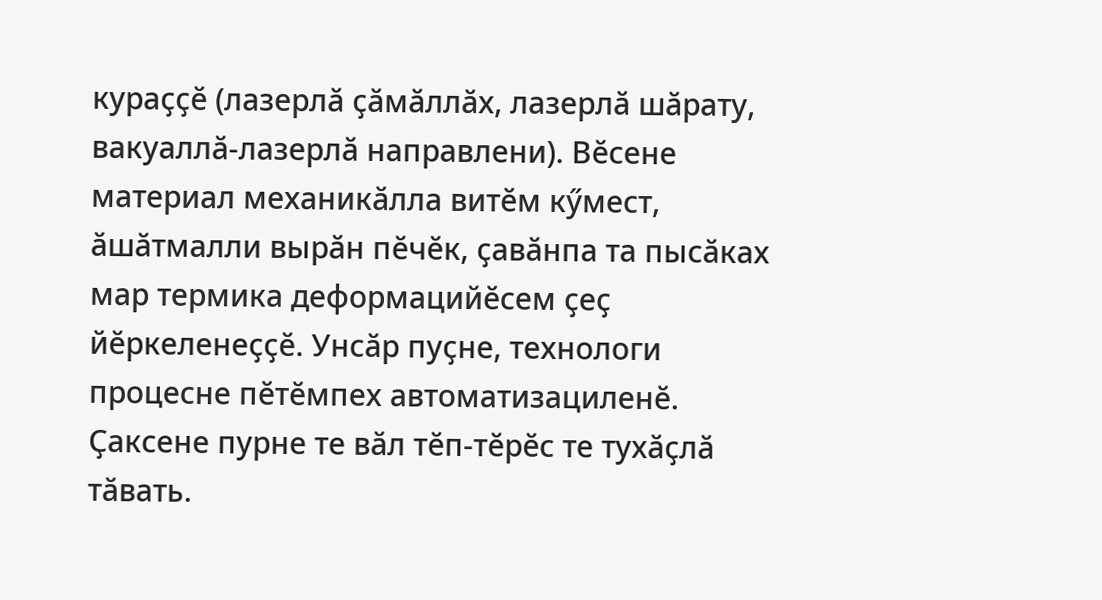кураҫҫӗ (лазерлӑ ҫӑмӑллӑх, лазерлӑ шӑрату, вакуаллӑ-лазерлӑ направлени). Вӗсене материал механикӑлла витӗм кӳмест, ӑшӑтмалли вырӑн пӗчӗк, ҫавӑнпа та пысӑках мар термика деформацийӗсем ҫеҫ йӗркеленеҫҫӗ. Унсӑр пуҫне, технологи процесне пӗтӗмпех автоматизациленӗ. Ҫаксене пурне те вӑл тӗп-тӗрӗс те тухӑҫлӑ тӑвать.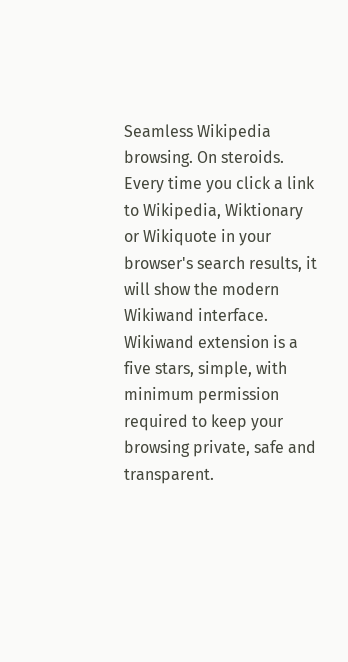Seamless Wikipedia browsing. On steroids.
Every time you click a link to Wikipedia, Wiktionary or Wikiquote in your browser's search results, it will show the modern Wikiwand interface.
Wikiwand extension is a five stars, simple, with minimum permission required to keep your browsing private, safe and transparent.